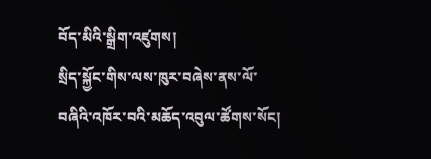བོད་མིའི་སྒྲིག་འཛུགས།
སྲིད་སྐྱོང་གིས་ལས་ཁུར་བཞེས་ནས་ལོ་བཞིའི་འཁོར་བའི་མཆོད་འབུལ་ཚོགས་སོང།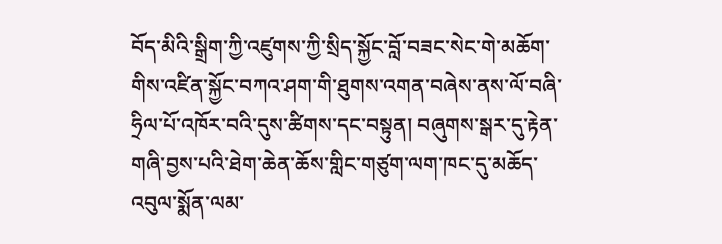བོད་མིའི་སྒྲིག་ཀྱི་འཛུགས་ཀྱི་སྲིད་སྐྱོང་བློ་བཟང་སེང་གེ་མཆོག་གིས་འཛིན་སྐྱོང་བཀའ་ཤག་གི་ཐུགས་འགན་བཞེས་ནས་ལོ་བཞི་ཧྲིལ་པོ་འཁོར་བའི་དུས་ཚིགས་དང་བསྟུན། བཞུགས་སྒར་དུ་རྟེན་གཞི་བྱས་པའི་ཐེག་ཆེན་ཆོས་གླིང་གཙུག་ལག་ཁང་དུ་མཆོད་འབུལ་སྨོན་ལམ་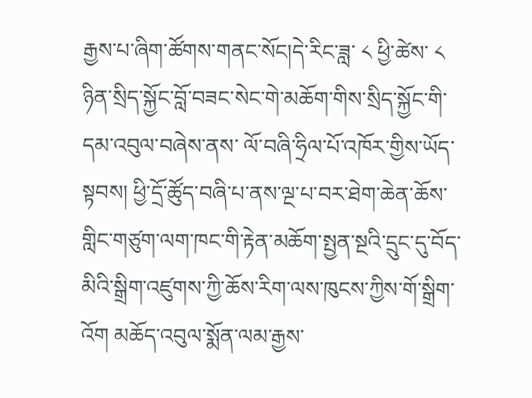རྒྱས་པ་ཞིག་ཚོགས་གནང་སོང།དེ་རིང་ཟླ་ ༨ ཕྱི་ཚེས་ ༨ ཉིན་སྲིད་སྐྱོང་བློ་བཟང་སེང་གེ་མཆོག་གིས་སྲིད་སྐྱོང་གི་དམ་འབུལ་བཞེས་ནས་ ལོ་བཞི་ཧྲིལ་པོ་འཁོར་གྱིས་ཡོད་སྟབས། ཕྱི་དྲོ་ཚོུད་བཞི་པ་ནས་ལྔ་པ་བར་ཐེག་ཆེན་ཆོས་གླིང་གཙུག་ལག་ཁང་གི་རྟེན་མཆོག་སྤྱན་སྔའི་དྲུང་དུ་བོད་མིའི་སྒྲིག་འཛུགས་ཀྱི་ཆོས་རིག་ལས་ཁུངས་ཀྱིས་གོ་སྒྲིག་འོག མཆོད་འབུལ་སྨོན་ལམ་རྒྱས་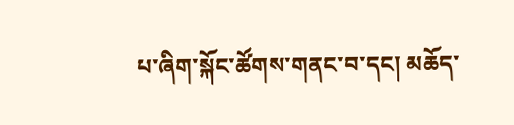པ་ཞིག་སྐོང་ཚོགས་གནང་བ་དང། མཆོད་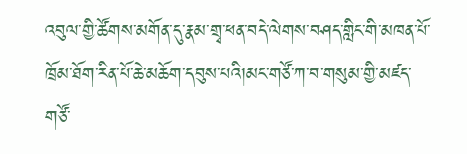འབུལ་གྱི་ཚོགས་མགོན་དུ་རྣམ་གྲྭ་ཕན་བདེ་ལེགས་བཤད་གླིང་གི་མཁན་པོ་ཁྲོམ་ཐོག་རིན་པོ་ཆེ་མཆོག་དབུས་པའི།མང་གཙོ་ཀ་བ་གསུམ་གྱི་མཛད་གཙོ་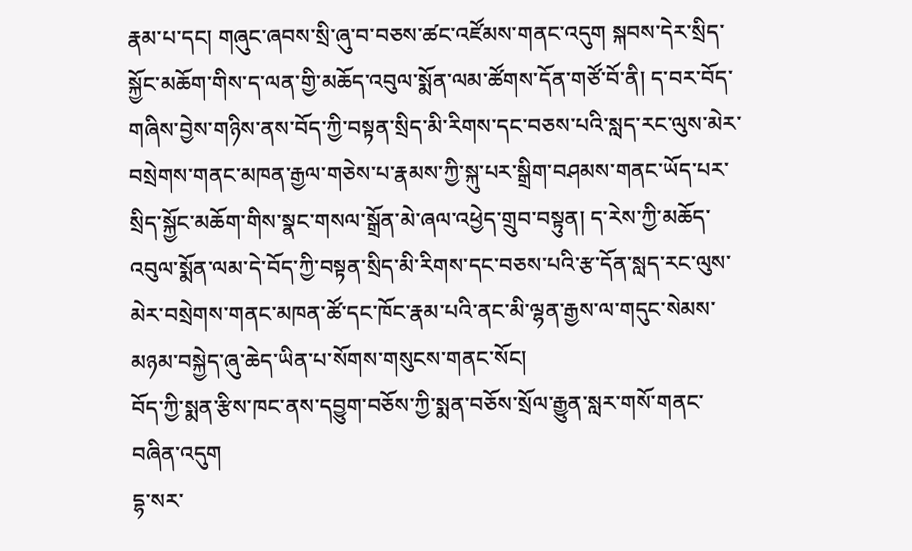རྣམ་པ་དང། གཞུང་ཞབས་སྲི་ཞུ་བ་བཅས་ཚང་འཛོམས་གནང་འདུག སྐབས་དེར་སྲིད་སྐྱོང་མཆོག་གིས་ད་ལན་གྱི་མཆོད་འབུལ་སྨོན་ལམ་ཚོགས་དོན་གཙོ་བོ་ནི། ད་བར་བོད་གཞིས་བྱེས་གཉིས་ནས་བོད་ཀྱི་བསྟན་སྲིད་མི་རིགས་དང་བཅས་པའི་སླད་རང་ལུས་མེར་བསྲེགས་གནང་མཁན་རྒྱལ་གཅེས་པ་རྣམས་ཀྱི་སྐུ་པར་སྒྲིག་བཤམས་གནང་ཡོད་པར་སྲིད་སྐྱོང་མཆོག་གིས་སྣང་གསལ་སྒྲོན་མེ་ཞལ་འཕྱེད་གྲུབ་བསྟུན། ད་རེས་ཀྱི་མཆོད་འབུལ་སྨོན་ལམ་དེ་བོད་ཀྱི་བསྟན་སྲིད་མི་རིགས་དང་བཅས་པའི་རྩ་དོན་སླད་རང་ལུས་མེར་བསྲེགས་གནང་མཁན་ཚོ་དང་ཁོང་རྣམ་པའི་ནང་མི་ལྷན་རྒྱས་ལ་གདུང་སེམས་མཉམ་བསྐྱེད་ཞུ་ཆེད་ཡིན་པ་སོགས་གསུངས་གནང་སོང།
བོད་ཀྱི་སྨན་རྩིས་ཁང་ནས་དབྱུག་བཅོས་ཀྱི་སྨན་བཅོས་སྲོལ་རྒྱུན་སླར་གསོ་གནང་བཞིན་འདུག
དྷ་སར་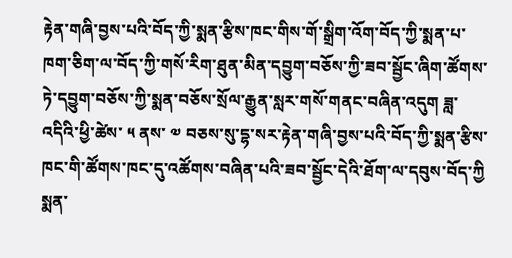རྟེན་གཞི་བྱས་པའི་བོད་ཀྱི་སྨན་རྩིས་ཁང་གིས་གོ་སྒྲིག་འོག་བོད་ཀྱི་སྨན་པ་ཁག་ཅིག་ལ་བོད་ཀྱི་གསོ་རིག་ཐུན་མིན་དབྱུག་བཅོས་ཀྱི་ཟབ་སྦྱོང་ཞིག་ཚོགས་ཏེ་དབྱུག་བཅོས་ཀྱི་སྨན་བཅོས་སྲོལ་རྒྱུན་སླར་གསོ་གནང་བཞིན་འདུག ཟླ་འདིའི་ཕྱི་ཚེས་ ༥ ནས་ ༧ བཅས་སུ་དྷ་སར་རྟེན་གཞི་བྱས་པའི་བོད་ཀྱི་སྨན་རྩིས་ཁང་གི་ཚོགས་ཁང་དུ་འཚོགས་བཞིན་པའི་ཟབ་སྦྱོང་དེའི་ཐོག་ལ་དབུས་བོད་ཀྱི སྨན་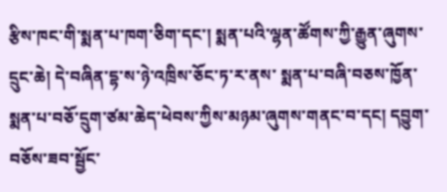རྩིས་ཁང་གི་སྨན་པ་ཁག་ཅིག་དང་། སྨན་པའི་ལྷན་ཚོགས་ཀྱི་རྒྱུན་ཞུགས་དྲུང་ཆེ། དེ་བཞིན་དྷ་ས་ཉེ་འཁྲིས་ཅོང་ཏ་ར་ནས་ སྨན་པ་བཞི་བཅས་ཁྱོན་སྨན་པ་བཅོ་དྲུག་ཙམ་ཆེད་ཕེབས་ཀྱིས་མཉམ་ཞུགས་གནང་བ་དང། དབྱུག་བཅོས་ཟབ་སྦྱོང་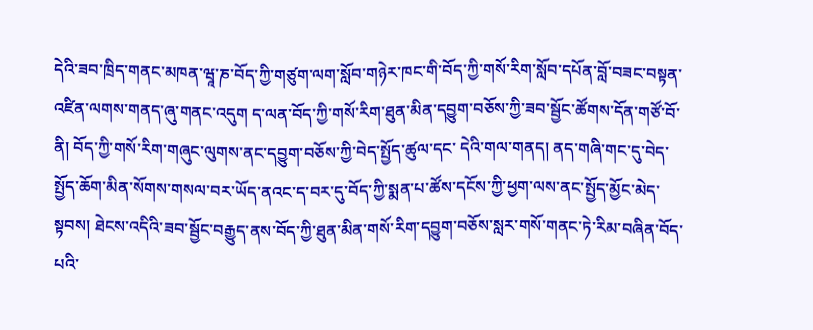དེའི་ཟབ་ཁྲིད་གནང་མཁན་ཝཱ་ཎ་བོད་ཀྱི་གཙུག་ལག་སློབ་གཉེར་ཁང་གི་བོད་ཀྱི་གསོ་རིག་སློབ་དཔོན་བློ་བཟང་བསྟན་འཛིན་ལགས་གནད་ཞུ་གནང་འདུག ད་ལན་བོད་ཀྱི་གསོ་རིག་ཐུན་མིན་དབྱུག་བཅོས་ཀྱི་ཟབ་སྦྱོང་ཚོགས་དོན་གཙོ་བོ་ནི། བོད་ཀྱི་གསོ་རིག་གཞུང་ལུགས་ནང་དབྱུག་བཅོས་ཀྱི་བེད་སྤྱོད་ཚུལ་དང་ དེའི་གལ་གནད། ནད་གཞི་གང་དུ་བེད་སྤྱོད་ཆོག་མིན་སོགས་གསལ་བར་ཡོད་ནའང་ད་བར་དུ་བོད་ཀྱི་སྨན་པ་ཚོས་དངོས་ཀྱི་ཕྱག་ལས་ནང་སྤྱོད་མྱོང་མེད་སྟབས། ཐེངས་འདིའི་ཟབ་སྦྱོང་བརྒྱུད་ནས་བོད་ཀྱི་ཐུན་མིན་གསོ་རིག་དབྱུག་བཅོས་སླར་གསོ་གནང་ཏེ་རིམ་བཞིན་བོད་པའི་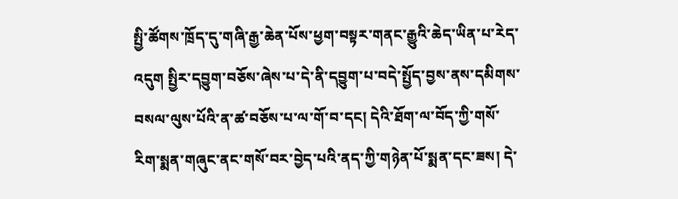སྤྱི་ཚོགས་ཁྲོད་དུ་གཞི་རྒྱ་ཆེན་པོས་ཕྱག་བསྟར་གནང་རྒྱུའི་ཆེད་ཡིན་པ་རེད་འདུག སྤྱིར་དབྱུག་བཅོས་ཞེས་པ་དེ་ནི་དབྱུག་པ་བདེ་སྤྱོད་བྱས་ནས་དམིགས་བསལ་ལུས་པོའི་ན་ཚ་བཅོས་པ་ལ་གོ་བ་དང། དེའི་ཐོག་ལ་བོད་ཀྱི་གསོ་རིག་སྨན་གཞུང་ནང་གསོ་བར་བྱེད་པའི་ནད་ཀྱི་གཉེན་པོ་སྨན་དང་ཟས། དེ་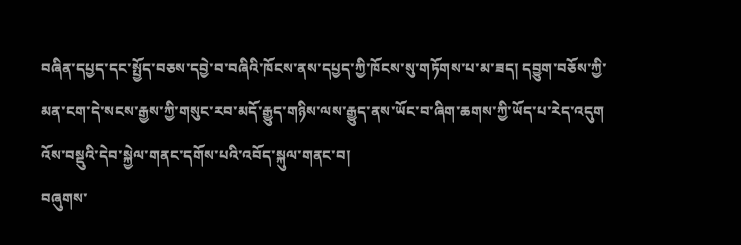བཞིན་དཔྱད་དང་སྤྱོད་བཅས་དབྱེ་བ་བཞིའི་ཁོངས་ནས་དཔྱད་ཀྱི་ཁོངས་སུ་གཏོགས་པ་མ་ཟད། དབྱུག་བཅོས་ཀྱི་མན་ངག་དེ་སངས་རྒྱས་ཀྱི་གསུང་རབ་མདོ་རྒྱུད་གཉིས་ལས་རྒྱུད་ནས་ཡོང་བ་ཞིག་ཆགས་ཀྱི་ཡོད་པ་རེད་འདུག
འོས་བསྡུའི་དེབ་སྐྱེལ་གནང་དགོས་པའི་འབོད་སྐུལ་གནང་བ།
བཞུགས་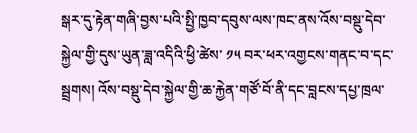སྒར་དུ་རྟེན་གཞི་བྱས་པའི་སྤྱི་ཁྱབ་དབུས་ལས་ཁང་ནས་འོས་བསྡུ་དེབ་སྐྱེལ་གྱི་དུས་ཡུན་ཟླ་འདིའི་ཕྱི་ཚེས་ ༡༥ བར་ཕར་འགྱངས་གནང་བ་དང་སྦྲགས། འོས་བསྡུ་དེབ་སྐྱེལ་གྱི་ཆ་རྐྱེན་གཙོ་བོ་ནི་དང་བླངས་དཔྱ་ཁྲལ་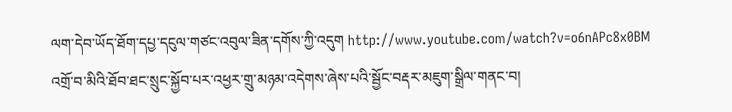ལག་དེབ་ཡོད་ཐོག་དཔྱ་དངུལ་གཙང་འབུལ་ཟིན་དགོས་ཀྱི་འདུག http://www.youtube.com/watch?v=o6nAPc8x0BM
འགྲོ་བ་མིའི་ཐོབ་ཐང་སྲུང་སྐྱོབ་པར་འཕྱར་གྲུ་མཉམ་འདེགས་ཞེས་པའི་སྦྱོང་བརྡར་མཇུག་སྒྲིལ་གནང་བ།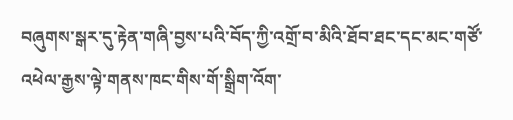བཞུགས་སྒར་དུ་རྟེན་གཞི་བྱས་པའི་བོད་ཀྱི་འགྲོ་བ་མིའི་ཐོབ་ཐང་དང་མང་གཙོ་འཕེལ་རྒྱས་ལྟེ་གནས་ཁང་གིས་གོ་སྒྲིག་འོག་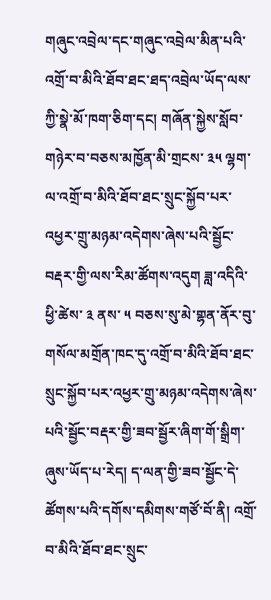གཞུང་འབྲེལ་དང་གཞུང་འབྲེལ་མིན་པའི་འགྲོ་བ་མིའི་ཐོབ་ཐང་ཐད་འབྲེལ་ཡོད་ལས་ཀྱི་སྣེ་མོ་ཁག་ཅིག་དང། གཞོན་སྐྱེས་སློབ་གཉེར་བ་བཅས་མཁྱོན་མི་གྲངས་ ༣༥ ལྷག་ལ་འགྲོ་བ་མིའི་ཐོབ་ཐང་སྲུང་སྐྱོབ་པར་འཕྱར་གྲུ་མཉམ་འདེགས་ཞེས་པའི་སྦྱོང་བརྡར་གྱི་ལས་རིམ་ཚོགས་འདུག ཟླ་འདིའི་ཕྱི་ཚེས་ ༣ ནས་ ༥ བཅས་སུ་མེ་གྷན་ནོར་བུ་གསོལ་མགྲོན་ཁང་དུ་འགྲོ་བ་མིའི་ཐོབ་ཐང་སྲུང་སྐྱོབ་པར་འཕྱར་གྲུ་མཉམ་འདེགས་ཞེས་པའི་སྦྱོང་བརྡར་གྱི་ཟབ་སྦྱོར་ཞིག་གོ་སྒྲིག་ཞུས་ཡོད་པ་རེད། ད་ལན་གྱི་ཟབ་སྦྱོང་དེ་ཚོགས་པའི་དགོས་དམིགས་གཙོ་བོ་ནི། འགྲོ་བ་མིའི་ཐོབ་ཐང་སྲུང་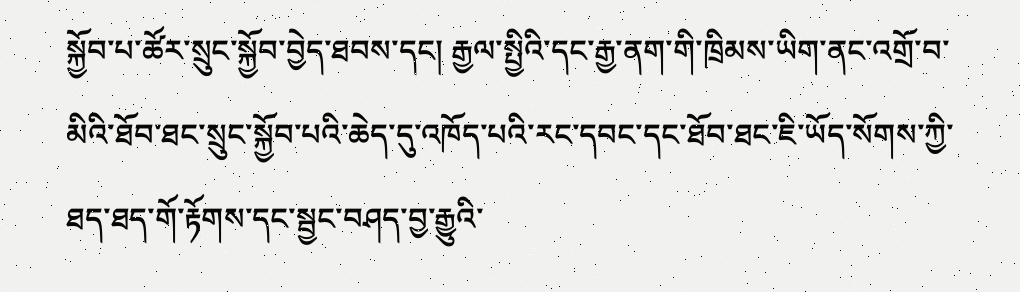སྐྱོབ་པ་ཚོར་སྲུང་སྐྱོབ་བྱེད་ཐབས་དང། རྒྱལ་སྤྱིའི་དང་རྒྱ་ནག་གི་ཁྲིམས་ཡིག་ནང་འགྲོ་བ་མིའི་ཐོབ་ཐང་སྲུང་སྐྱོབ་པའི་ཆེད་དུ་འཁོད་པའི་རང་དབང་དང་ཐོབ་ཐང་ཇི་ཡོད་སོགས་ཀྱི་ཐད་ཐད་གོ་རྟོགས་དང་སྦྱང་བཤད་བྱ་རྒྱུའི་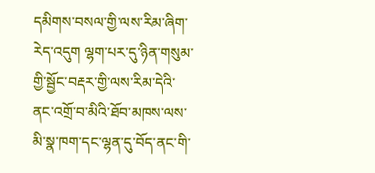དམིགས་བསལ་གྱི་ལས་རིམ་ཞིག་རེད་འདུག ལྷག་པར་དུ་ཉིན་གསུམ་གྱི་སྦྱོང་བརྡར་གྱི་ལས་རིམ་དེའི་ནང་འགྲོ་བ་མིའི་ཐོབ་མཁས་ལས་མི་སྣ་ཁག་དང་ལྷན་དུ་བོད་ནང་གི་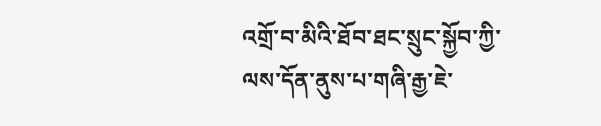འགྲོ་བ་མིའི་ཐོབ་ཐང་སྲུང་སྐྱོབ་ཀྱི་ལས་དོན་ནུས་པ་གཞི་རྒྱ་ཇེ་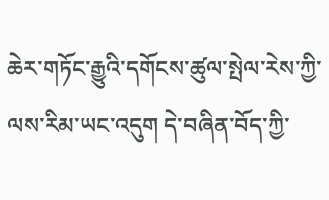ཆེར་གཏོང་རྒྱུའི་དགོངས་ཚུལ་སྤེལ་རེས་ཀྱི་ལས་རིམ་ཡང་འདུག དེ་བཞིན་བོད་ཀྱི་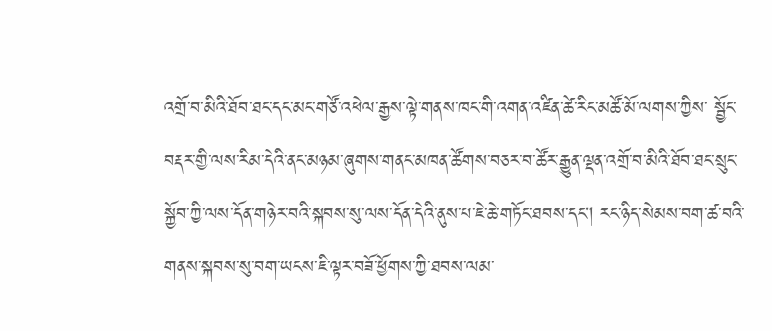འགྲོ་བ་མིའི་ཐོབ་ཐང་དང་མང་གཙོ་འཕེལ་རྒྱས་ལྟེ་གནས་ཁང་གི་འགན་འཛིན་ཚེ་རིང་མཚོ་མོ་ལགས་ཀྱིས་ སྦྱོང་བརྡར་གྱི་ལས་རིམ་དེའི་ནང་མཉམ་ཞུགས་གནང་མཁན་ཚོགས་བཅར་བ་ཚོར་རྒྱུན་ལྡན་འགྲོ་བ་མིའི་ཐོབ་ཐང་སྲུང་སྐྱོབ་ཀྱི་ལས་དོན་གཉེར་བའི་སྐབས་སུ་ལས་དོན་དེའི་ནུས་པ་ཇེ་ཆེ་གཏོང་ཐབས་དང། རང་ཉིད་སེམས་བག་ཚ་བའི་གནས་སྐབས་སུ་བག་ཡངས་ཇི་ལྟར་བཟོ་ཕྱོགས་ཀྱི་ཐབས་ལམ་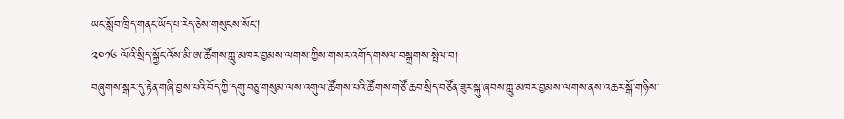ཡང་སློབ་ཁྲིད་གནང་ཡོད་པ་རེད་ཅེས་གསུངས་སོང།
༢༠༡༦ ལོའི་སྲིད་སྐྱོང་འོས་མི་ཨ་ཚོགས་ཀླུ་མཁར་བྱམས་ལགས་ཀྱིས་གསར་འགོད་གསལ་བསྒྲགས་སྤེལ་བ།
བཞུགས་སྒར་དུ་རྟེན་གཞི་བྱས་པའི་བོད་ཀྱི་དགུ་བཅུ་གསུམ་ལས་འགུལ་ཚོགས་པའི་ཚོགས་གཙོ་ཆབ་སྲིད་བཙོན་ཟུར་སྐུ་ཞབས་ཀླུ་མཁར་བྱམས་ལགས་ནས་འཆར་སྒོ་གཉིས་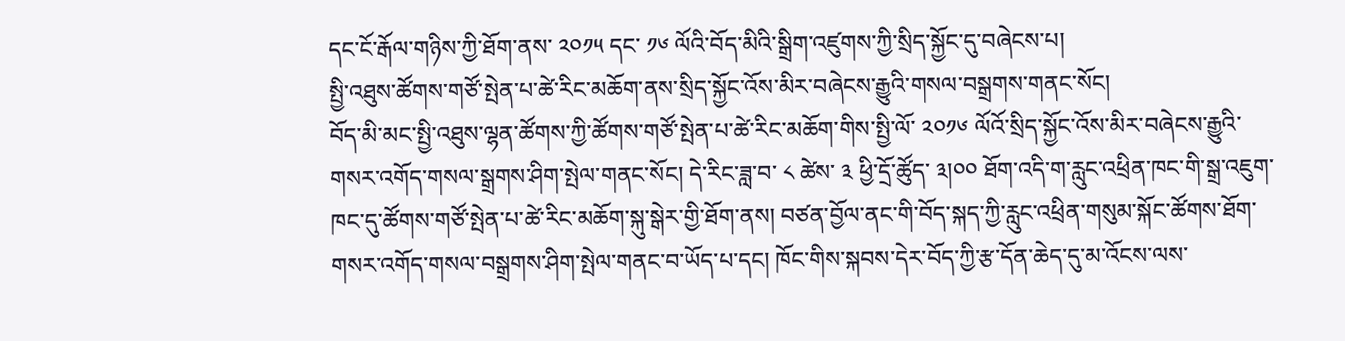དང་ངོ་རྒོལ་གཉིས་ཀྱི་ཐོག་ནས་ ༢༠༡༥ དང་ ༡༦ ལོའི་བོད་མིའི་སྒྲིག་འཛུགས་ཀྱི་སྲིད་སྐྱོང་དུ་བཞེངས་པ།
སྤྱི་འཐུས་ཚོགས་གཙོ་སྤེན་པ་ཚེ་རིང་མཆོག་ནས་སྲིད་སྐྱོང་འོས་མིར་བཞེངས་རྒྱུའི་གསལ་བསྒྲགས་གནང་སོང།
བོད་མི་མང་སྤྱི་འཐུས་ལྷན་ཚོགས་ཀྱི་ཚོགས་གཙོ་སྤེན་པ་ཚེ་རིང་མཆོག་གིས་སྤྱི་ལོ་ ༢༠༡༦ ལོའོ་སྲིད་སྐྱོང་འོས་མིར་བཞེངས་རྒྱུའི་གསར་འགོད་གསལ་སྒྲགས་ཤིག་སྤེལ་གནང་སོང། དེ་རིང་ཟླ་བ་ ༨ ཚེས་ ༣ ཕྱི་དྲོ་ཚོུད་ ༣།༠༠ ཐོག་འདི་ག་རླུང་འཕྲིན་ཁང་གི་སྒྲ་འཇུག་ཁང་དུ་ཚོགས་གཙོ་སྤེན་པ་ཚེ་རིང་མཆོག་སྐུ་སྒེར་གྱི་ཐོག་ནས། བཙན་བྱོལ་ནང་གི་བོད་སྐད་ཀྱི་རླུང་འཕྲིན་གསུམ་སྐོང་ཚོགས་ཐོག་གསར་འགོད་གསལ་བསྒྲགས་ཤིག་སྤེལ་གནང་བ་ཡོད་པ་དང། ཁོང་གིས་སྐབས་དེར་བོད་ཀྱི་རྩ་དོན་ཆེད་དུ་མ་འོངས་ལས་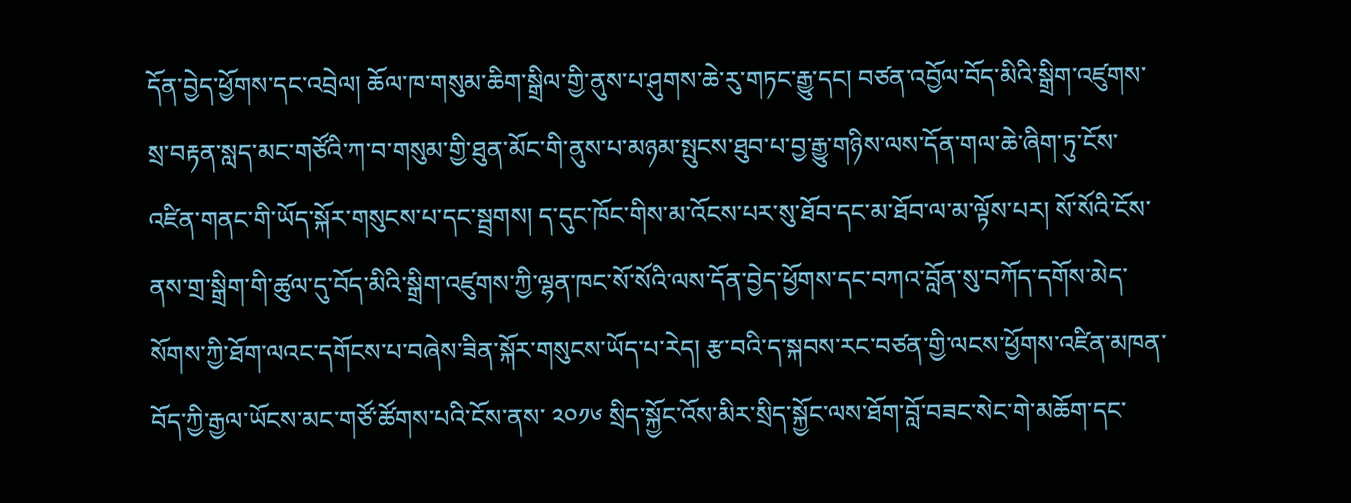དོན་བྱེད་ཕྱོགས་དང་འབྲེལ། ཆོལ་ཁ་གསུམ་ཆིག་སྒྲིལ་གྱི་ནུས་པ་ཤུགས་ཆེ་རུ་གཏང་རྒྱུ་དང། བཙན་འབྱོལ་བོད་མིའི་སྒྲིག་འཛུགས་སྲ་བརྟན་སླད་མང་གཙོའི་ཀ་བ་གསུམ་གྱི་ཐུན་མོང་གི་ནུས་པ་མཉམ་སྤུངས་ཐུབ་པ་བྱ་རྒྱུ་གཉིས་ལས་དོན་གལ་ཆེ་ཞིག་ཏུ་ངོས་འཛིན་གནང་གི་ཡོད་སྐོར་གསུངས་པ་དང་སྦྲགས། ད་དུང་ཁོང་གིས་མ་འོངས་པར་སུ་ཐོབ་དང་མ་ཐོབ་ལ་མ་ལྟོས་པར། སོ་སོའི་ངོས་ནས་གྲ་སྒྲིག་གི་ཚུལ་དུ་བོད་མིའི་སྒྲིག་འཛུགས་ཀྱི་ལྷན་ཁང་སོ་སོའི་ལས་དོན་བྱེད་ཕྱོགས་དང་བཀའ་བློན་སུ་བཀོད་དགོས་མེད་སོགས་ཀྱི་ཐོག་ལའང་དགོངས་པ་བཞེས་ཟིན་སྐོར་གསུངས་ཡོད་པ་རེད། རྩ་བའི་ད་སྐབས་རང་བཙན་གྱི་ལངས་ཕྱོགས་འཛིན་མཁན་བོད་ཀྱི་རྒྱལ་ཡོངས་མང་གཙོ་ཚོགས་པའི་ངོས་ནས་ ༢༠༡༦ སྲིད་སྐྱོང་འོས་མིར་སྲིད་སྐྱོང་ལས་ཐོག་བློ་བཟང་སེང་གེ་མཆོག་དང་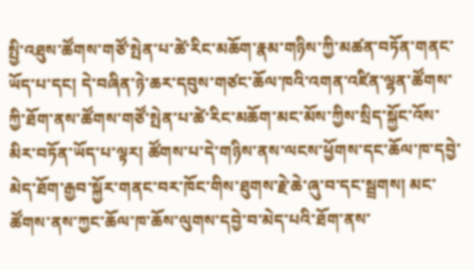སྤྱི་འཐུས་ཚོགས་གཙོ་སྤེན་པ་ཚེ་རིང་མཆོག་རྣམ་གཉིས་ཀྱི་མཚན་བཏོན་གནང་ཡོད་པ་དང། དེ་བཞིན་ཉེ་ཆར་དབུས་གཙང་ཆོལ་ཁའི་འགན་འཛིན་ལྷན་ཚོགས་ཀྱི་ཐོག་ནས་ཚོགས་གཙོ་སྤེན་པ་ཚེ་རིང་མཆོག་མང་མོས་ཀྱིས་སྲིད་སྐྱོང་འོས་མིར་བཏོན་ཡོད་པ་ལྟར། ཚོགས་པ་དེ་གཉིས་ནས་ལངས་ཕྱོགས་དང་ཆོལ་ཁ་དབྱེ་མེད་ཐོག་རྒྱབ་སྐྱོར་གནང་བར་ཁོང་གིས་ཐུགས་རྗེ་ཆེ་ཞུ་བ་དང་སྦྲགས། མང་ཚོགས་ནས་ཀྱང་ཆོལ་ཁ་ཆོས་ལུགས་དབྱེ་བ་མེད་པའི་ཐོག་ནས་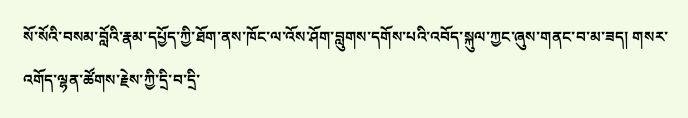སོ་སོའི་བསམ་བློའི་རྣམ་དཔྱོད་ཀྱི་ཐོག་ནས་ཁོང་ལ་འོས་ཤོག་བླུགས་དགོས་པའི་འབོད་སྐུལ་ཀྱང་ཞུས་གནང་བ་མ་ཟད། གསར་འགོད་ལྷན་ཚོགས་རྗེས་ཀྱི་དྲི་བ་དྲི་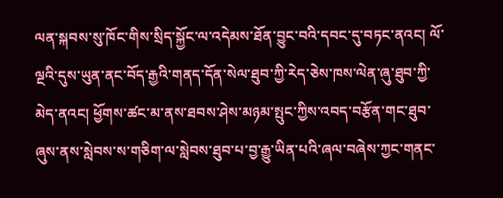ལན་སྐབས་སུ་ཁོང་གིས་སྲིད་སྐྱོང་ལ་འདེམས་ཐོན་བྱུང་བའི་དབང་དུ་བཏང་ནའང། ལོ་ལྔའི་དུས་ཡུན་ནང་བོད་རྒྱའི་གནད་དོན་སེལ་ཐུབ་ཀྱི་རེད་ཅེས་ཁས་ལེན་ཞུ་ཐུབ་ཀྱི་མེད་ནའང། ཕྱོགས་ཚང་མ་ནས་ཐབས་ཤེས་མཉམ་སྤུང་ཀྱིས་འབད་བརྩོན་གང་ཐུབ་ཞུས་ནས་སླེབས་ས་གཅིག་ལ་སླེབས་ཐུབ་པ་བྱ་རྒྱུ་ཡིན་པའི་ཞལ་བཞེས་ཀྱང་གནང་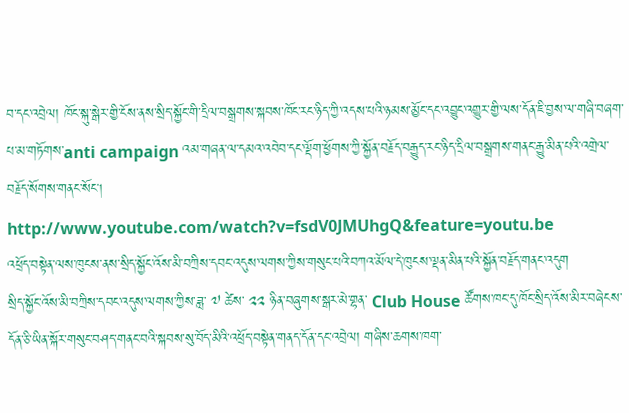བ་དང་འབྲེལ། ཁོང་སྐུ་སྒེར་གྱི་ངོས་ནས་སྲིད་སྐྱོང་གི་དྲིལ་བསྒྲགས་སྐབས་ཁོང་རང་ཉིད་ཀྱི་འདས་པའི་ཉམས་མྱོང་དང་འབྱུང་འགྱུར་གྱི་ལས་དོན་ཇི་བྱས་ལ་གཞི་བཞག་པ་མ་གཏོགས་anti campaign འམ་གཞན་ལ་དམའ་འབེབ་དང་ལྡོག་ཕྱོགས་ཀྱི་སྐྱོན་བརྗོད་བརྒྱུད་རང་ཉིད་དྲིལ་བསྒྲགས་གནང་རྒྱུ་མིན་པའི་འགྲེལ་བརྗོད་སོགས་གནང་སོང། http://www.youtube.com/watch?v=fsdV0JMUhgQ&feature=youtu.be
འཕྲོད་བསྟེན་ལས་ཁུངས་ནས་སྲིད་སྐྱོང་འོས་མི་བཀྲིས་དབང་འདུས་ལགས་ཀྱིས་གསུང་པའི་བཀའ་མོལ་དེ་ཁུངས་ལྡན་མིན་པའི་སྐྱོན་བརྗོད་གནང་འདུག
སྲིད་སྐྱོང་འོས་མི་བཀྲིས་དབང་འདུས་ལགས་ཀྱིས་ཟླ་ ༧ ཚེས་ ༢༢ ཉིན་བཞུགས་སྒར་མེ་གྷན་ Club House ཚོགས་ཁང་དུ་ཁོང་སྲིད་འོས་མིར་བཞེངས་དོན་ཅི་ཡིན་སྐོར་གསུང་བཤད་གནང་བའི་སྐབས་སུ་བོད་མིའི་འཕྲོད་བསྟེན་གནད་དོན་དང་འབྲེལ། གཞིས་ཆགས་ཁག་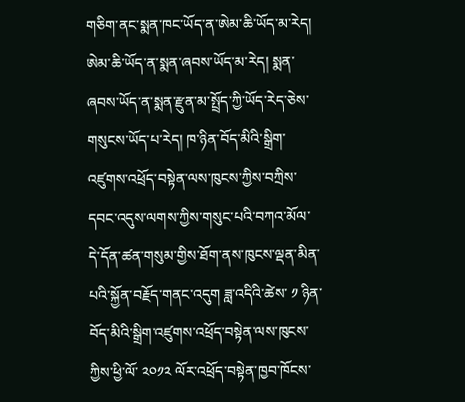གཅིག་ནང་སྨན་ཁང་ཡོད་ན་ཨེམ་ཆི་ཡོད་མ་རེད། ཨེམ་ཆི་ཡོད་ན་སྨན་ཞབས་ཡོད་མ་རེད། སྨན་ཞབས་ཡོད་ན་སྨན་རྫུན་མ་སྤྲོད་ཀྱི་ཡོད་རེད་ཅེས་གསུངས་ཡོད་པ་རེད། ཁ་ཉིན་བོད་མིའི་སྒྲིག་འཛུགས་འཕྲོད་བསྟེན་ལས་ཁུངས་ཀྱིས་བཀྲིས་དབང་འདུས་ལགས་ཀྱིས་གསུང་པའི་བཀའ་མོལ་དེ་དོན་ཚན་གསུམ་གྱིས་ཐོག་ནས་ཁུངས་ལྡན་མིན་པའི་སྐྱོན་བརྗོད་གནང་འདུག ཟླ་འདིའི་ཚེས་ ༡ ཉིན་བོད་མིའི་སྒྲིག་འཛུགས་འཕྲོད་བསྟེན་ལས་ཁུངས་ཀྱིས་ཕྱི་ལོ་ ༢༠༡༢ ལོར་འཕྲོད་བསྟེན་ཁྱབ་ཁོངས་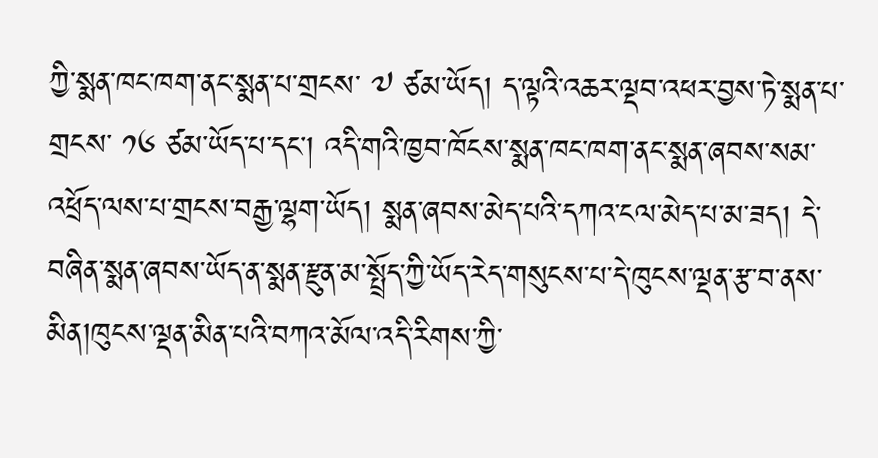ཀྱི་སྨན་ཁང་ཁག་ནང་སྨན་པ་གྲངས་ ༧ ཙམ་ཡོད། ད་ལྟའི་འཆར་ལྡབ་འཕར་བྱས་ཏེ་སྨན་པ་གྲངས་ ༡༦ ཙམ་ཡོད་པ་དང། འདི་གའི་ཁྱབ་ཁོངས་སྨན་ཁང་ཁག་ནང་སྨན་ཞབས་སམ་འཕྲོད་ལས་པ་གྲངས་བརྒྱ་ལྷག་ཡོད། སྨན་ཞབས་མེད་པའི་དཀའ་ངལ་མེད་པ་མ་ཟད། དེ་བཞིན་སྨན་ཞབས་ཡོད་ན་སྨན་རྫུན་མ་སྤྲོད་ཀྱི་ཡོད་རེད་གསུངས་པ་དེ་ཁུངས་ལྡན་རྩ་བ་ནས་མིན།ཁུངས་ལྡན་མིན་པའི་བཀའ་མོལ་འདི་རིགས་ཀྱི་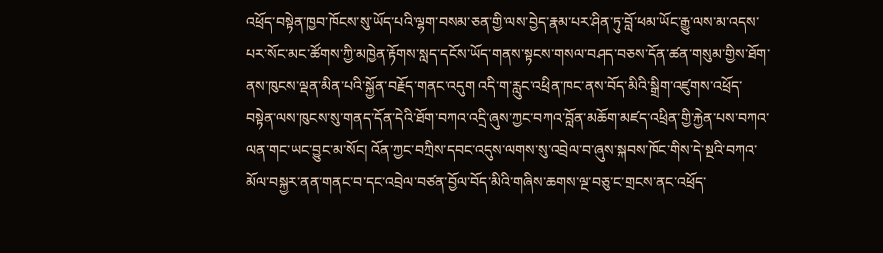འཕྲོད་བསྟེན་ཁྱབ་ཁོངས་སུ་ཡོད་པའི་ལྷག་བསམ་ཅན་གྱི་ལས་བྱེད་རྣམ་པར་ཤིན་ཏུ་བློ་ཕམ་ཡོང་རྒྱུ་ལས་མ་འདས་པར་སོང་མང་ཚོགས་ཀྱི་མཁྱེན་རྟོགས་སླད་དངོས་ཡོད་གནས་སྟངས་གསལ་བཤད་བཅས་དོན་ཚན་གསུམ་གྱིས་ཐོག་ནས་ཁུངས་ལྡན་མིན་པའི་སྐྱོན་བརྗོད་གནང་འདུག འདི་ག་རླུང་འཕྲིན་ཁང་ནས་བོད་མིའི་སྒྲིག་འཛུགས་འཕྲོད་བསྟེན་ལས་ཁུངས་སུ་གནད་དོན་དེའི་ཐོག་བཀའ་འདྲི་ཞུས་ཀྱང་བཀའ་བློན་མཆོག་མཛད་འཕྲིན་གྱི་རྐྱེན་པས་བཀའ་ལན་གང་ཡང་བྱུང་མ་སོང། འོན་ཀྱང་བཀྲིས་དབང་འདུས་ལགས་སུ་འབྲེལ་བ་ཞུས་སྐབས་ཁོང་གིས་དེ་སྔའི་བཀའ་མོལ་བསྐྱར་ནན་གནང་བ་དང་འབྲེལ་བཙན་བྱོལ་བོད་མིའི་གཞིས་ཆགས་ལྔ་བཅུ་ང་གྲངས་ནང་འཕྲོད་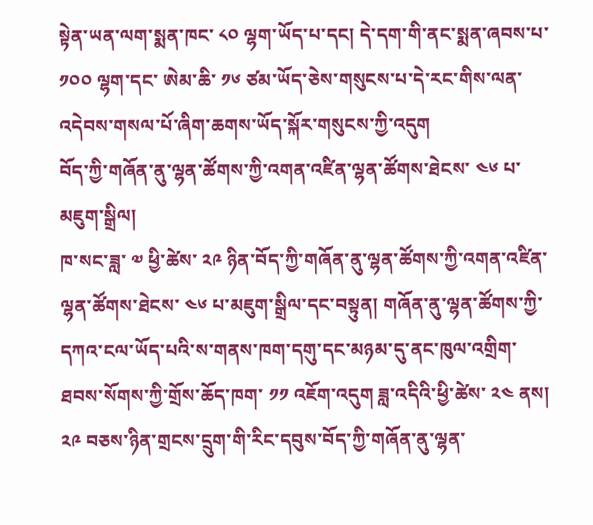སྟེན་ཡན་ལག་སྨན་ཁང་ ༨༠ ལྷག་ཡོད་པ་དང། དེ་དག་གི་ནང་སྨན་ཞབས་པ་ ༡༠༠ ལྷག་དང་ ཨེམ་ཆི་ ༡༦ ཙམ་ཡོད་ཅེས་གསུངས་པ་དེ་རང་གིས་ལན་འདེབས་གསལ་པོ་ཞིག་ཆགས་ཡོད་སྐོར་གསུངས་ཀྱི་འདུག
བོད་ཀྱི་གཞོན་ནུ་ལྷན་ཚོགས་ཀྱི་འགན་འཛིན་ལྷན་ཚོགས་ཐེངས་ ༤༦ པ་མཇུག་སྒྲིལ།
ཁ་སང་ཟླ་ ༧ ཕྱི་ཚེས་ ༢༩ ཉིན་བོད་ཀྱི་གཞོན་ནུ་ལྷན་ཚོགས་ཀྱི་འགན་འཛིན་ལྷན་ཚོགས་ཐེངས་ ༤༦ པ་མཇུག་སྒྲིལ་དང་བསྟུན། གཞོན་ནུ་ལྷན་ཚོགས་ཀྱི་དཀའ་ངལ་ཡོད་པའི་ས་གནས་ཁག་དགུ་དང་མཉམ་དུ་ནང་ཁུལ་འགྲིག་ཐབས་སོགས་ཀྱི་གྲོས་ཆོད་ཁག་ ༡༡ འཇོག་འདུག ཟླ་འདིའི་ཕྱི་ཚེས་ ༢༤ ནས། ༢༩ བཅས་ཉིན་གྲངས་དྲུག་གི་རིང་དབུས་བོད་ཀྱི་གཞོན་ནུ་ལྷན་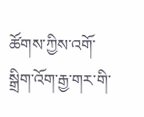ཚོགས་ཀྱིས་འགོ་སྒྲིག་འོག་རྒྱ་གར་གི་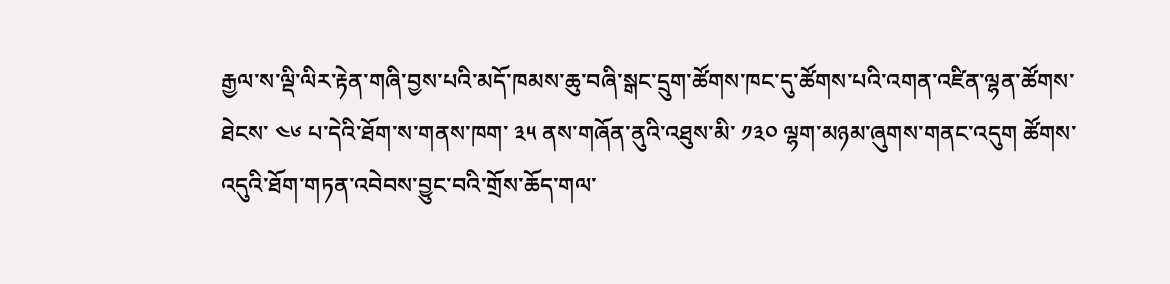རྒྱལ་ས་ལྡི་ལིར་རྟེན་གཞི་བྱས་པའི་མདོ་ཁམས་ཆུ་བཞི་སྒང་དྲུག་ཚོགས་ཁང་དུ་ཚོགས་པའི་འགན་འཛིན་ལྷན་ཚོགས་ཐེངས་ ༤༦ པ་དེའི་ཐོག་ས་གནས་ཁག་ ༣༥ ནས་གཞོན་ནུའི་འཐུས་མི་ ༡༣༠ ལྷག་མཉམ་ཞུགས་གནང་འདུག ཚོགས་འདུའི་ཐོག་གཏན་འབེབས་བྱུང་བའི་གྲོས་ཆོད་གལ་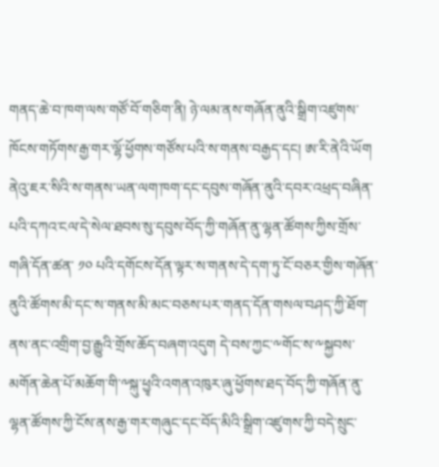གནད་ཆེ་བ་ཁག་ལས་གཙོ་བོ་གཅིག་ནི། ཉེ་ལམ་ནས་གཞོན་ནུའི་སྒྲིག་འཛུགས་ཁོངས་གཏོགས་རྒྱ་གར་ལྷོ་ཕྱོགས་གཙོས་པའི་ས་གནས་བརྒྱད་དང། ཨ་རི་ནེའི་ཡོག ནེའུ་ཇར་སིའི་ས་གནས་ཡན་ལག་ཁག་དང་དབུས་གཞོན་ནུའི་དབར་འཕྲད་བཞིན་པའི་དཀའ་ངལ་དེ་སེལ་ཐབས་སུ་དབུས་བོད་ཀྱི་གཞོན་ནུ་ལྷན་ཚོགས་ཀྱིས་གྲོས་གཞི་དོན་ཚན་ ༡༠ པའི་དགོངས་དོན་ལྟར་ས་གནས་དེ་དག་ཏུ་ངོ་བཅར་གྱིས་གཞོན་ནུའི་ཚོགས་མི་དང་ས་གནས་མི་མང་བཅས་པར་གནད་དོན་གསལ་བཤད་ཀྱི་ཐོག་ནས་ནང་འགྲིག་བྱ་རྒྱུའི་གྲོས་ཆོད་བཞག་འདུག དེ་བས་ཀྱང་༸གོང་ས་༸སྐྱབས་མགོན་ཆེན་པོ་མཆོག་གི་༸སྐུ་ཕྱྭའི་འགན་འཁུར་ཞུ་ཕྱོགས་ཐད་བོད་ཀྱི་གཞོན་ནུ་ལྷན་ཚོགས་ཀྱི་ངོས་ནས་རྒྱ་གར་གཞུང་དང་བོད་མིའི་སྒྲིག་འཛུགས་ཀྱི་བདེ་སྲུང་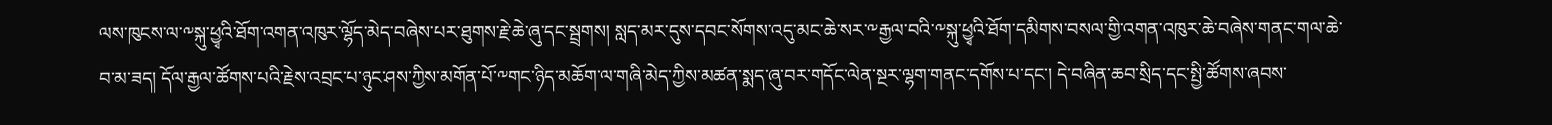ལས་ཁུངས་ལ་༸སྐུ་ཕྱྭའི་ཐོག་འགན་འཁུར་ལྷོད་མེད་བཞེས་པར་ཐུགས་རྗེ་ཆེ་ཞུ་དང་སྦྲགས། སླད་མར་དུས་དབང་སོགས་འདུ་མང་ཆེ་སར་༸རྒྱལ་བའི་༸སྐུ་ཕྱྭའི་ཐོག་དམིགས་བསལ་གྱི་འགན་འཁུར་ཆེ་བཞེས་གནང་གལ་ཆེ་བ་མ་ཟད། དོལ་རྒྱལ་ཚོགས་པའི་རྗེས་འབྲང་པ་ཉུང་ཤས་ཀྱིས་མགོན་པོ་༸གང་ཉིད་མཆོག་ལ་གཞི་མེད་ཀྱིས་མཚན་སྨད་ཞུ་བར་གདོང་ལེན་སྔར་ལྷག་གནང་དགོས་པ་དང་། དེ་བཞིན་ཆབ་སྲིད་དང་སྤྱི་ཚོགས་ཞབས་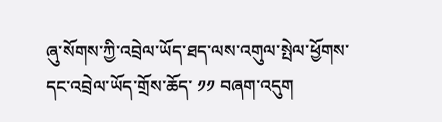ཞུ་སོགས་ཀྱི་འབྲེལ་ཡོད་ཐད་ལས་འགུལ་སྤེལ་ཕྱོགས་དང་འབྲེལ་ཡོད་གྲོས་ཆོད་ ༡༡ བཞག་འདུག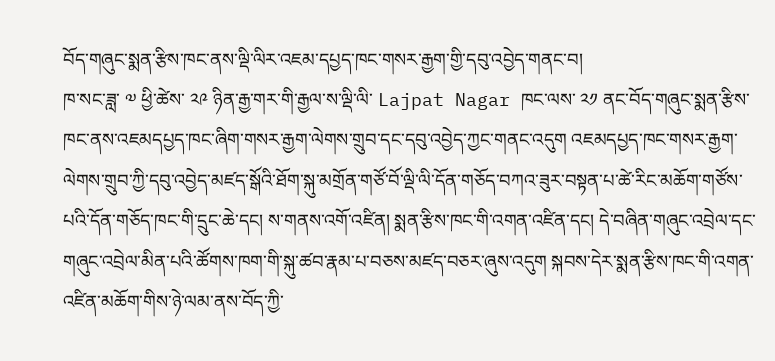བོད་གཞུང་སྨན་རྩིས་ཁང་ནས་ལྡི་ལིར་འཇམ་དཔྱད་ཁང་གསར་རྒྱག་གྱི་དབུ་འབྱེད་གནང་བ།
ཁ་སང་ཟླ་ ༧ ཕྱི་ཚེས་ ༢༩ ཉིན་རྒྱ་གར་གི་རྒྱལ་ས་ལྡི་ལི་ Lajpat Nagar ཁང་ལས་ ༢༡ ནང་བོད་གཞུང་སྨན་རྩིས་ཁང་ནས་འཇམདཔྱད་ཁང་ཞིག་གསར་རྒྱག་ལེགས་གྲུབ་དང་དབུ་འབྱེད་ཀྱང་གནང་འདུག འཇམདཔྱད་ཁང་གསར་རྒྱག་ལེགས་གྲུབ་ཀྱི་དབུ་འབྱེད་མཛད་སྒོའི་ཐོག་སྐུ་མགྲོན་གཙོ་བོ་ལྡི་ལི་དོན་གཅོད་བཀའ་ཟུར་བསྟན་པ་ཚེ་རིང་མཆོག་གཙོས་པའི་དོན་གཅོད་ཁང་གི་དྲུང་ཆེ་དང། ས་གནས་འགོ་འཛིན། སྨན་རྩིས་ཁང་གི་འགན་འཛིན་དང། དེ་བཞིན་གཞུང་འབྲེལ་དང་གཞུང་འབྲེལ་མིན་པའི་ཚོགས་ཁག་གི་སྐུ་ཚབ་རྣམ་པ་བཅས་མཛད་བཅར་ཞུས་འདུག སྐབས་དེར་སྨན་རྩིས་ཁང་གི་འགན་འཛིན་མཆོག་གིས་ཉེ་ལམ་ནས་བོད་ཀྱི་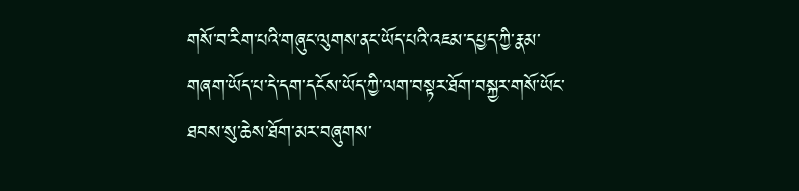གསོ་བ་རིག་པའི་གཞུང་ལུགས་ནང་ཡོད་པའི་འཇམ་དཔྱད་ཀྱི་རྣམ་གཞག་ཡོད་པ་དེ་དག་དངོས་ཡོད་ཀྱི་ལག་བསྟར་ཐོག་བསྐྱར་གསོ་ཡོང་ཐབས་སུ་ཆེས་ཐོག་མར་བཞུགས་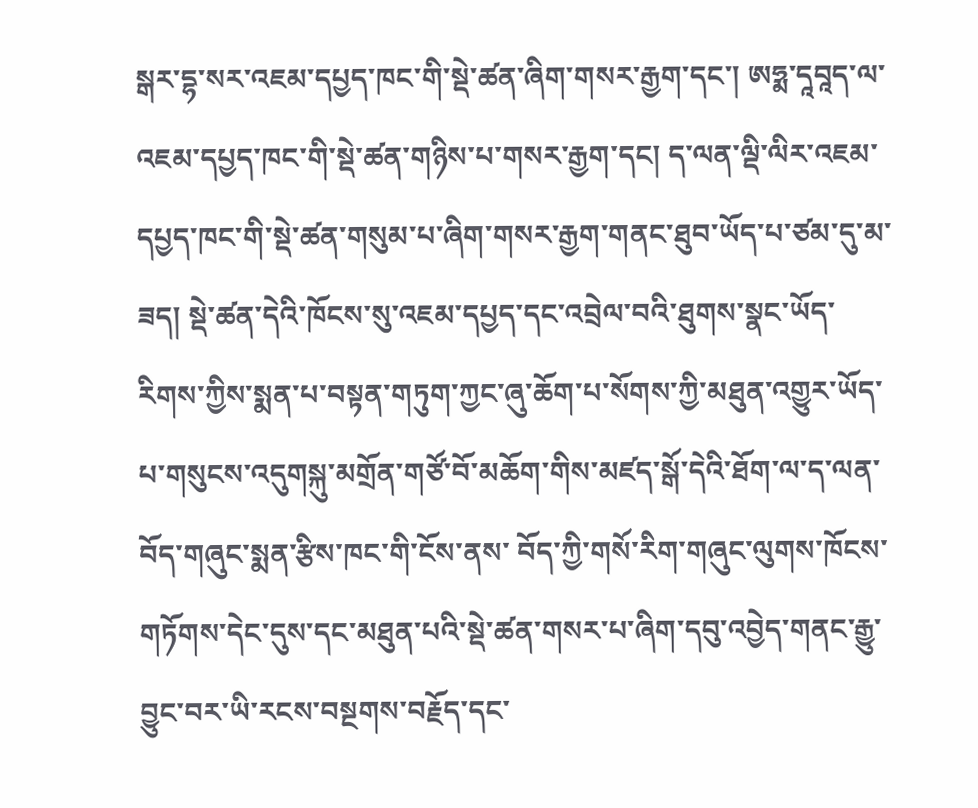སྒར་དྷ་སར་འཇམ་དཔྱད་ཁང་གི་སྡེ་ཚན་ཞིག་གསར་རྒྱག་དང་། ཨཧྨ་དཱབཱད་ལ་འཇམ་དཔྱད་ཁང་གི་སྡེ་ཚན་གཉིས་པ་གསར་རྒྱག་དང། ད་ལན་ལྡི་ལིར་འཇམ་དཔྱད་ཁང་གི་སྡེ་ཚན་གསུམ་པ་ཞིག་གསར་རྒྱག་གནང་ཐུབ་ཡོད་པ་ཙམ་དུ་མ་ཟད། སྡེ་ཚན་དེའི་ཁོངས་སུ་འཇམ་དཔྱད་དང་འབྲེལ་བའི་ཐུགས་སྣང་ཡོད་རིགས་ཀྱིས་སྨན་པ་བསྟན་གཏུག་ཀྱང་ཞུ་ཆོག་པ་སོགས་ཀྱི་མཐུན་འགྱུར་ཡོད་པ་གསུངས་འདུགསྐུ་མགྲོན་གཙོ་བོ་མཆོག་གིས་མཛད་སྒོ་དེའི་ཐོག་ལ་ད་ལན་བོད་གཞུང་སྨན་རྩིས་ཁང་གི་ངོས་ནས་ བོད་ཀྱི་གསོ་རིག་གཞུང་ལུགས་ཁོངས་གཏོགས་དེང་དུས་དང་མཐུན་པའི་སྡེ་ཚན་གསར་པ་ཞིག་དབུ་འབྱེད་གནང་རྒྱུ་བྱུང་བར་ཡི་རངས་བསྔགས་བརྗོད་དང་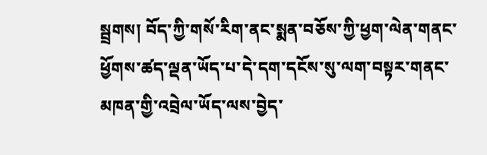སྦྲགས། བོད་ཀྱི་གསོ་རིག་ནང་སྨན་བཅོས་ཀྱི་ཕྱག་ལེན་གནང་ཕྱོགས་ཚད་ལྡན་ཡོད་པ་དེ་དག་དངོས་སུ་ལག་བསྟར་གནང་མཁན་གྱི་འབྲེལ་ཡོད་ལས་བྱེད་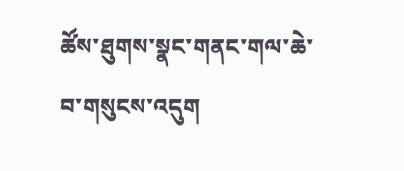ཚོས་ཐུགས་སྣང་གནང་གལ་ཆེ་བ་གསུངས་འདུག